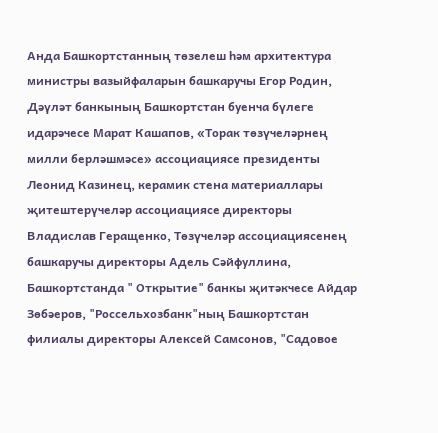Анда Башкортстанның төзелеш һәм архитектура министры вазыйфаларын башкаручы Егор Родин, Дәүләт банкының Башкортстан буенча бүлеге идарәчесе Марат Кашапов, «Торак төзүчеләрнең милли берләшмәсе» ассоциациясе президенты Леонид Казинец, керамик стена материаллары җитештерүчеләр ассоциациясе директоры Владислав Геращенко, Төзүчеләр ассоциациясенең башкаручы директоры Адель Сәйфуллина, Башкортстанда " Открытие" банкы җитәкчесе Айдар Зөбәеров, "Россельхозбанк"ның Башкортстан филиалы директоры Алексей Самсонов, "Садовое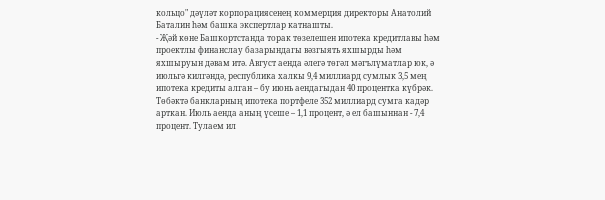кольцо" дәүләт корпорациясенең коммерция директоры Анатолий Баталин һәм башка экспертлар катнашты.
- Җәй көне Башкортстанда торак төзелешен ипотека кредитлавы һәм проектлы финанслау базарындагы вәзгыять яхшырды һәм яхшыруын дәвам итә. Август аенда әлегә төгәл мәгълүматлар юк, ә июльгә килгәндә, республика халкы 9,4 миллиард сумлык 3,5 мең ипотека кредиты алган – бу июнь аендагыдан 40 процентка күбрәк. Төбәктә банкларның ипотека портфеле 352 миллиард сумга кадәр арткан. Июль аенда аның үсеше – 1,1 процент, ә ел башыннан - 7,4 процент. Тулаем ил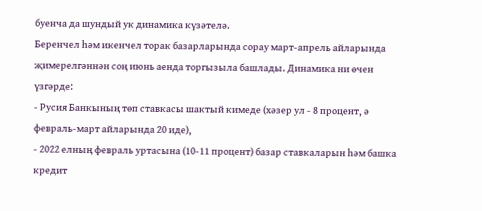буенча да шундый ук динамика күзәтелә.
Беренчел һәм икенчел торак базарларында сорау март-апрель айларында җимерелгәннән соң июнь аенда торгызыла башлады. Динамика ни өчен үзгәрде:
- Русия Банкының төп ставкасы шактый кимеде (хәзер ул - 8 процент, ә февраль-март айларында 20 иде),
- 2022 елның февраль уртасына (10-11 процент) базар ставкаларын һәм башка кредит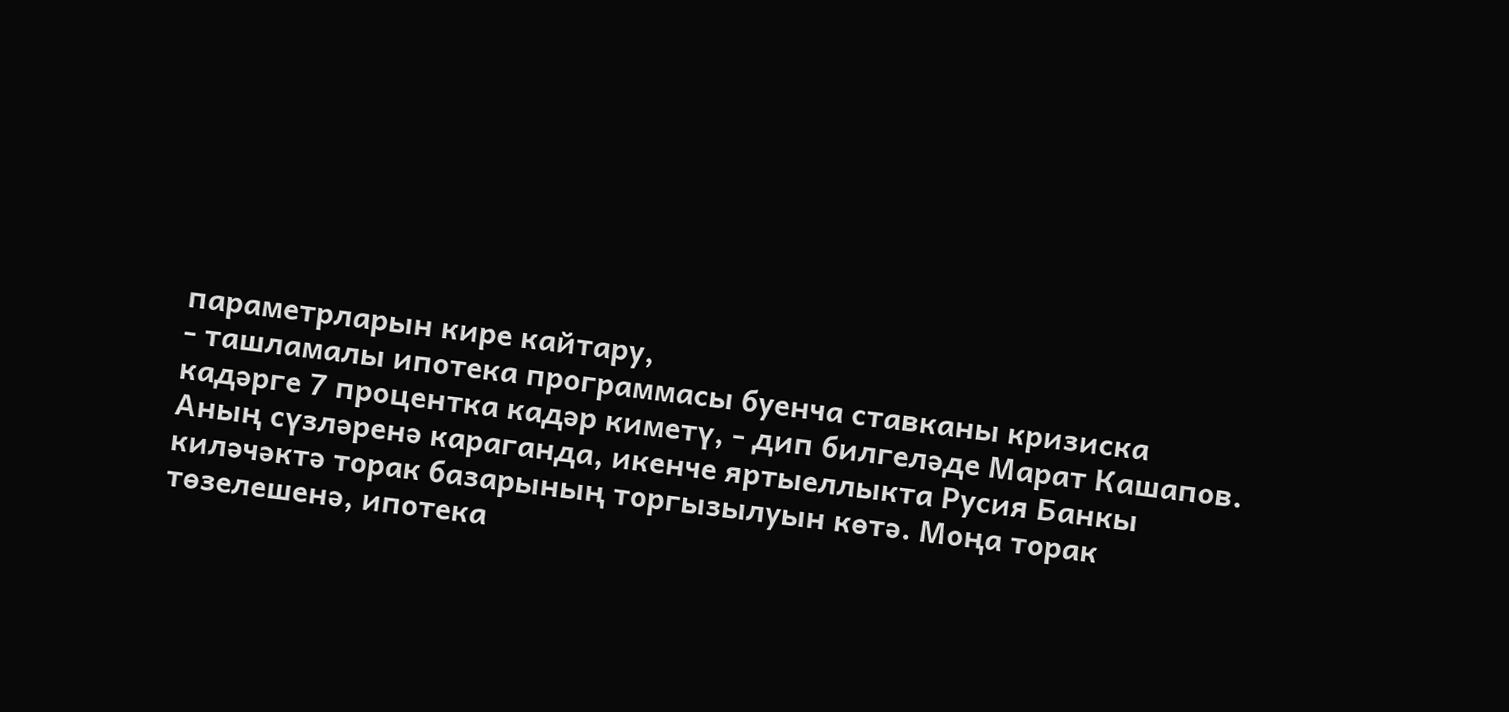параметрларын кире кайтару,
- ташламалы ипотека программасы буенча ставканы кризиска кадәрге 7 процентка кадәр киметү, - дип билгеләде Марат Кашапов.
Аның сүзләренә караганда, икенче яртыеллыкта Русия Банкы киләчәктә торак базарының торгызылуын көтә. Моңа торак төзелешенә, ипотека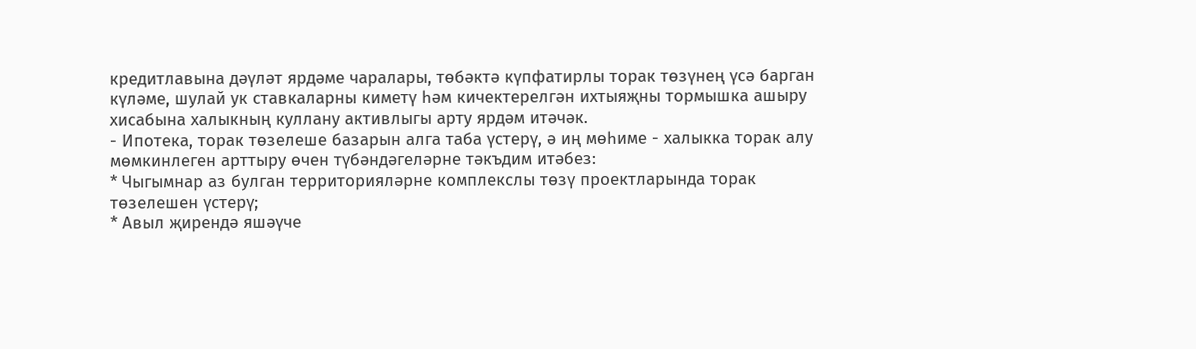кредитлавына дәүләт ярдәме чаралары, төбәктә күпфатирлы торак төзүнең үсә барган күләме, шулай ук ставкаларны киметү һәм кичектерелгән ихтыяҗны тормышка ашыру хисабына халыкның куллану активлыгы арту ярдәм итәчәк.
- Ипотека, торак төзелеше базарын алга таба үстерү, ә иң мөһиме - халыкка торак алу мөмкинлеген арттыру өчен түбәндәгеләрне тәкъдим итәбез:
* Чыгымнар аз булган территорияләрне комплекслы төзү проектларында торак төзелешен үстерү;
* Авыл җирендә яшәүче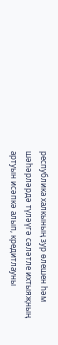республика халкының зур өлешен һәм шәһәрләрдә түләүгә сәләтле ихтыяҗның артуын исәпкә алып, кредитлауны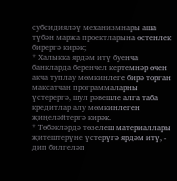субсидияләү механизмнары аша түбән маржа проектларына өстенлек бирергә кирәк;
* Халыкка ярдәм итү буенча банкларда беренчел кертемнәр өчен акча туплау мөмкинлеге бирә торган максатчан программаларны үстерергә, шул рәвешле алга таба кредитлар алу мөмкинлеген җиңеләйтергә кирәк.
* Төбәкләрдә төзелеш материаллары җитештерүне үстерүгә ярдәм итү, - дип билгеләп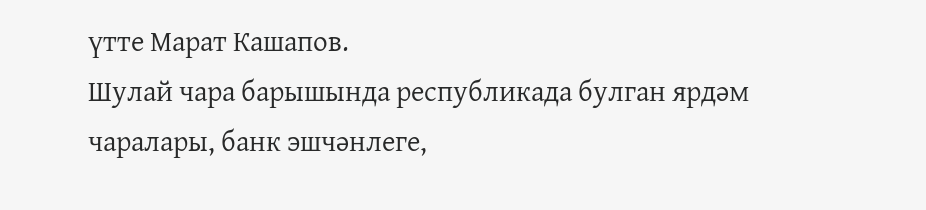үтте Марат Кашапов.
Шулай чара барышында республикада булган ярдәм чаралары, банк эшчәнлеге,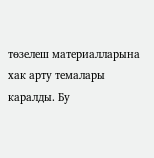төзелеш материалларына хак арту темалары каралды. Бу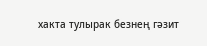хакта тулырак безнең гәзит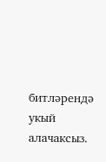битләрендә укый алачаксыз.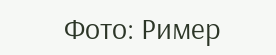Фото: Ример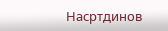Насртдинов